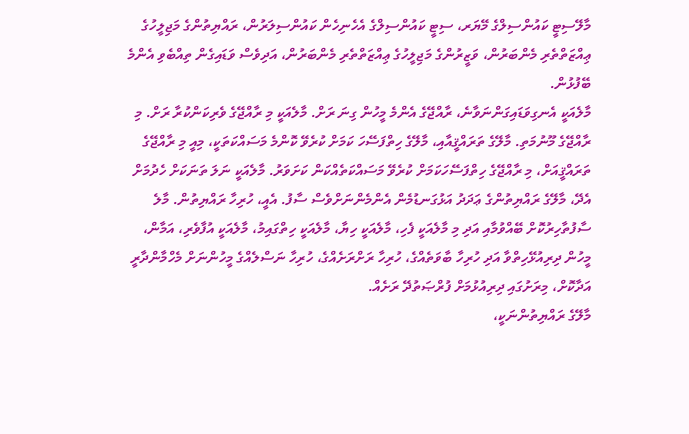މާލޭސިޓީ ކައުންސިލްގެ މޭޔަރ، ސިޓީ ކައުންސިލްގެ އެހެނިހެން ކައުންސިލަރުން، ރައްޔިތުންގެ މަޖިލީހުގެ ޢިއްޒަތްތެރި މެންބަރުން، ވަޒީރުންގެ މަޖިލީހުގެ ޢިއްޒަތްތެރި މެންބަރުން، އަދިވެސް ވަޑައިގެން ތިއްބެވި އެންމެ ބޭފުޅުން.
މާލެއަކީ އެނގިވަޑައިގަންނަވާނެ، ރާއްޖޭގެ އެންމެ މީހުން ގިނަ ރަށް. މާލެއަކީ މި ރާއްޖޭގެ ވެރިކަންކުރާ ރަށް. މި ރާއްޖޭގެ މޫނުމަތި. މާލޭގެ ތަރައްޤީއާއި، މާލޭގެ ހިތްފަސޭހަ ކަމަށް ކުރެވޭ ކޮންމެ މަސައްކަތަކީ، މިއީ މި ރާއްޖޭގެ ތަރައްޤީއަށް، މި ރާއްޖޭގެ ހިތްފަސޭހަކަމަށް ކުރެވޭ މަސައްކަތެއްކަން ކަށަވަރު. މާލެއަކީ ނަލަ ތަނަކަށް ހެދުމަށް އެދޭ، މާލޭގެ ރައްޔިތުންގެ ޢަދަދު އަޅުގަނޑުމެން އެންމެންނަށްވެސް ސާފު. އެއީ، ހުރިހާ ރައްޔިތުން. މާލެ ސާފުތާހިރުކޮށް ބޭއްވުމާއި އަދި މި މާލެއަކީ ފެހި، މާލެއަކީ ހިޔާ، މާލެއަކީ ހިތްގައިމު، މާލެއަކީ އުފާވެރި، އަމާން، މީހުން ދިރިއުޅޭހިތްވާ އަދި ހުރިހާ ބާވަތެއްގެ، ހުރިހާ ރަށްރަށެއްގެ، ހުރިހާ ނަސްލެއްގެ މީހުންނަށް މެހްމާންދާރީ އަދާކޮށް، މިރަށުގައި ދިރިއުޅުމަށް ފުރްޞަތުދޭ ރަށެއް.
މާލޭގެ ރައްޔިތުންނަކީ،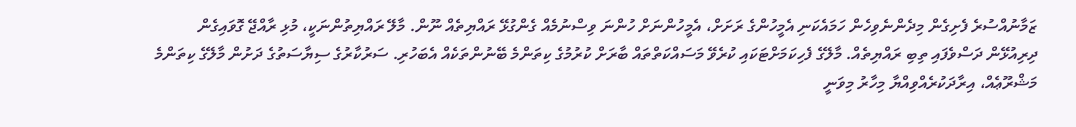ޒަމާނުއްސުރެ ފެށިގެން މިދެންނެވިހެން ހަމައެކަނި އެމީހުންގެ ރަށަށް، އެމީހުންނަށް ހުންނަ ވިސްނުމެއް ގެންގުޅޭ ރައްޔިތެއް ނޫން. މާލޭ ރައްޔިތުންނަކީ، މުޅި ރާއްޖޭ ގޮވައިގެން ދިރިއުޅޭން ދަސްވެފައި ތިބި ރައްޔިތެއް. މާލޭގެ ފެހިކަމަށްޓަކައި ކުރެވޭ މަސައްކަތްތައް ބާރަށް ކުރުމުގެ ކިތަންމެ ބޭނުންތަކެއް އެބަހުރި. ސަރުކާރުގެ ސިޔާސަތުގެ ދަށުން މާލޭގެ ކިތަންމެ މަޝްރޫޢެއް، އިރާދަކުރެއްވިއްޔާ މިހާރު މިވަނީ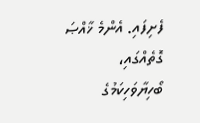ފެށިފައި. އެންމެ ޚާއްޞަ ގޮތެއްގައި، ބޯހިޔާވަހިކަމުގެ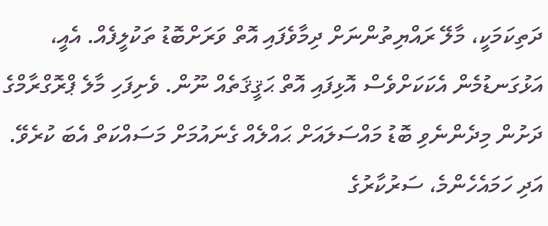ދަތިކަމަކީ، މާލޭ ރައްޔިތުންނަށް ދިމާވެފައި އޮތް ވަރަށްބޮޑު ތަކުލީފެއް. އެއީ، އަޅުގަނޑުމެން އެކަކަށްވެސް އޮޅިފައި އޮތް ޙަޤީޤަތެއް ނޫން. ވެށިފަހި މާލެ ޕްރޮގްރާމްގެ ދަށުން މިދެންނެވި ބޮޑު މައްސަލައަށް ޙައްލެއް ގެނައުމަށް މަސައްކަތް އެބަ ކުރެވޭ. އަދި ހަމައެހެންމެ، ސަރުކާރުގެ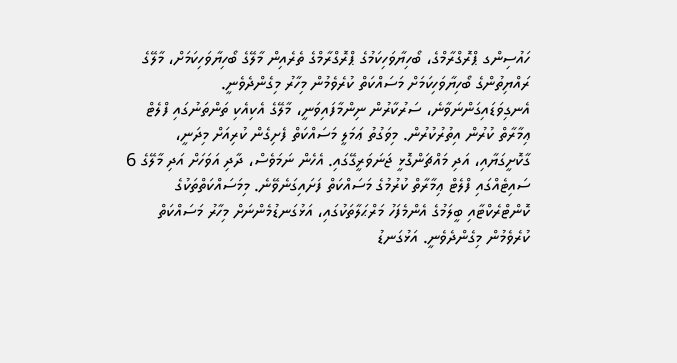ހައުސިންގ ޕްރޮގްރާމްގެ، ބޯހިޔާވަހިކަމުގެ ޕްރޮގްރާމްގެ ތެރެއިން މާލޭގެ ބޯހިޔާވަހިކަމަށް، މާލޭގެ ރައްޔިތުންގެ ބޯހިޔާވަހިކަމަށް މަސައްކަތް ކުރެވެމުން މިހާރު މިގެންދެވެނީ.
އެނގިވަޑައިގަންނަވާނެ، ސަރުކާރުން ނިންމާފައިވަނީ، މާލޭގެ އެކިއެކި ތަންތަނުގައި ފްލެޓް ޢިމާރާތް ކުރުން އިތުރުކުރުން. މިވަގުތު ޢަމަލީ މަސައްކަތް ފެށިގެން ކުރިއަށް މިދަނީ، ގާކޮށީގަޔާއި، އަދި މައްޗަންގޮޅީ ޖަނަވަރީގޭގައި. އެހެން ނަމަވެސް، ދާދި އަވަހަށް އަދި މާލޭގެ 6 ސައިޓެއްގައި ފްލެޓް ޢިމާރާތް ކުރުމުގެ މަސައްކަތް ފަށައިގަނެވޭނެ. މިމަސައްކަތްތަކުގެ ކޮންޓްރެކްޓާއި ބީލަމުގެ އެންމެފަހު މަރްޙަލާތަކުގައި، އަޅުގަނޑުމެންނަށް މިހާރު މަސައްކަތް ކުރެވެމުން މިގެންދެވެނީ. އަޅުގަނޑު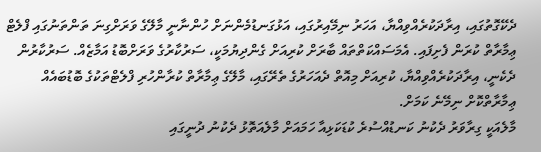ދެކޭގޮތުގައި، އިރާދަކުރެއްވިއްޔާ، އަހަރު ނިމޭއިރުގައި، އަޅުގަނޑުމެންނަށް ހުންނާނީ މާލޭގެ ވަރަށްގިނަ ތަންތަނުގައި ފްލެޓް ޢިމާރާތް ކުރަން ފެށިފައި. އެމަސައްކަތްތައް ބާރަށް ކުރިއަށް ގެންދިޔުމަކީ، ސަރުކާރުގެ ވަރަށްބޮޑު އަމާޒެއް. ސަރުކާރުން ދެކެނީ، އިރާދަކުރެއްވިއްޔާ، ކުރިއަށް މިއޮތް ދެއަހަރުގެ ތެރޭގައި، މާލޭގެ ޢިމާރާތް ކުރާންހުރި ފްލެޓްތަކުގެ ބޮޑުބައެއް ޢިމާރާތްކޮށް ނިމޭނެ ކަމަށް.
މާލެއަކީ ގިރާވަރު ދެކުނު ކަނޑުއްސުރެ ކުޑަކަޅިއާ ހަމައަށް މާލެއަތޮޅު ދެކުނު ދުނީގައި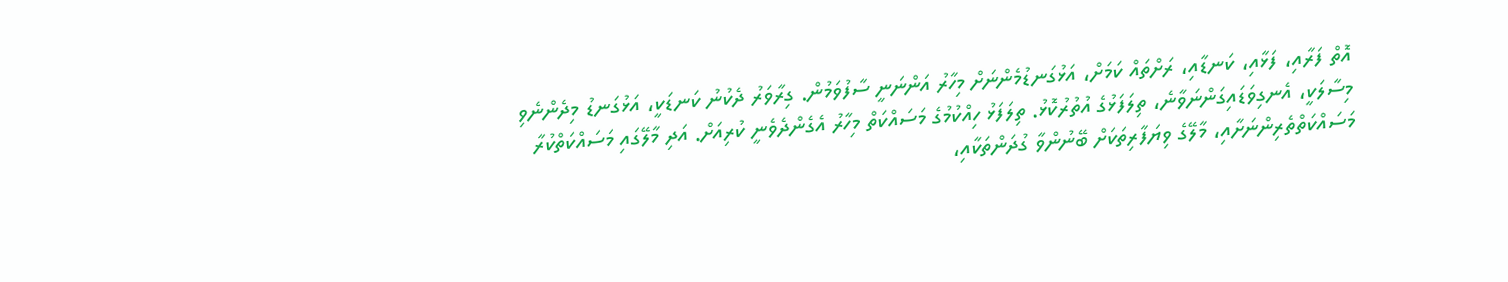އޮތް ފަރާއި، ފަޅާއި، ކަނޑާއި، ރަށްތައް ކަމަށް، އަޅުގަނޑުމެންނަށް މިހާރު އަންނަނީ ސާފުވަމުން. ގިރާވަރު ދެކުނު ކަނޑަކީ، އަޅުގަނޑު މިދެންނެވި މިސާލަކީ، އެނގިވަޑައިގަންނަވާނެ، ތިލަފަޅުގެ އުތުރުކޮޅު. ތިލަފަޅު ހިއްކުމުގެ މަސައްކަތް މިހާރު އެގެންދެވެނީ ކުރިއަށް. އަދި މާލޭގައި މަސައްކަތްކުރާ މަސައްކަތްތެރިންނަށާއި، މާލޭގެ ވިޔަފާރިތަކަށް ބޭނުންވާ ގުދަންތަކާއި،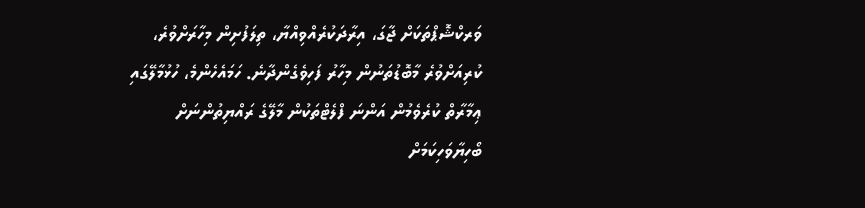ވަރކްޝޮޕްތަކަށް ޖާގަ، އިރާދަކުރެއްވިއްޔާ، ތިލަފުށިން މިހާރަށްވުރެ، ކުރިއަށްވުރެ މާބޮޑުތަނުން މިހާރު ފަހިވެގެންދާނެ. ހަމައެހެންމެ، ހުޅުމާލޭގައި ޢިމާރާތް ކުރެވެމުން އަންނަ ފްލެޓްތަކުން މާލޭގެ ރައްޔިތުންނަށް ބޯހިޔާވަހިކަމަށް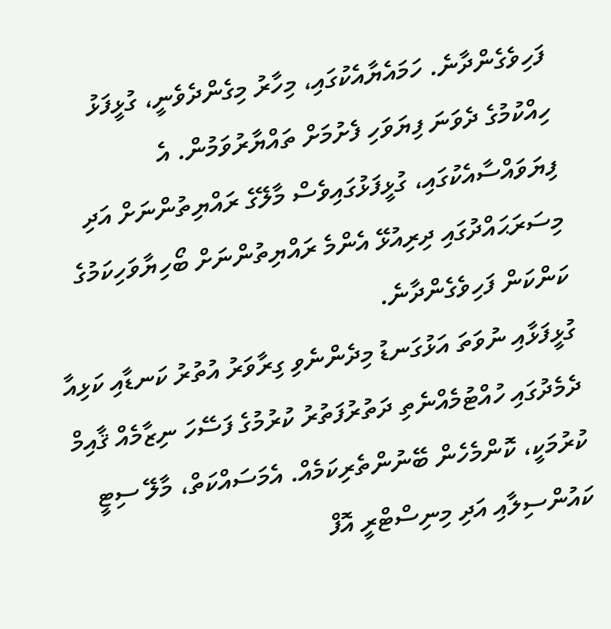ފަހިވެގެންދާނެ. ހަމައެޔާއެކުގައި، މިހާރު މިގެންދެވެނީ، ގުޅީފަޅު ހިއްކުމުގެ ދެވަނަ ފިޔަވަހި ފެށުމަށް ތައްޔާރުވަމުން. އެ ފިޔަވައްސާއެކުގައި، ގުޅީފަޅުގައިވެސް މާލޭގެ ރައްޔިތުންނަށް އަދި މިސަރަޙައްދުގައި ދިރިއުޅޭ އެންމެ ރައްޔިތުންނަށް ބޯހިޔާވަހިކަމުގެ ކަންކަން ފަހިވެގެންދާނެ.
ގުޅީފަޅާއި ނުވަތަ އަޅުގަނޑު މިދެންނެވި ގިރާވަރު އުތުރު ކަނޑާއި ކަޅިއާ ދެމެދުގައި ހުއްޓުމެއްނެތި ދަތުރުފަތުރު ކުރުމުގެ ފަސޭހަ ނިޒާމެއް ޤާއިމް ކުރުމަކީ، ކޮންމެހެން ބޭނުންތެރިކަމެއް. އެމަސައްކަތް، މާލޭ ސިޓީ ކައުންސިލާއި އަދި މިނިސްޓްރީ އޮފް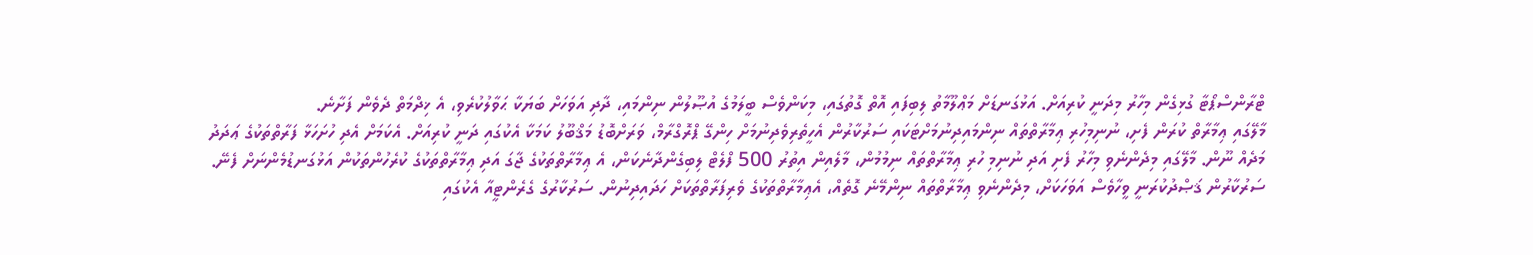ޓްރާންސްޕޯޓާ ގުޅިގެން މިހާރު މިދަނީ ކުރިއަށް. އަޅުގަނޑަށް މަޢްލޫމާތު ލިބިފައި އޮތް ގޮތުގައި، މިކަންވެސް ބީލަމުގެ އުޞޫލުން ނިންމައި، ދާދި އަވަހަށް ބަޔަކާ ޙަވާލުކުރެވި، އެ ޚިދްމަތް ދެވެން ފަށާނެ.
މާލޭގައި ޢިމާރާތް ކުރަން ފެށި، ނުނިމިހުރި ޢިމާރާތްތައް ނިންމައިދިނުމަށްޓަކައި ސަރުކާރުން އެހީތެރިވެދިނުމަށް ހިންގޭ ޕްރޮގްރާމް، ވަރަށްބޮޑު މަޤްބޫލު ކަމަކާ އެކުގައި ދަނީ ކުރިއަށް. އެކަމަށް އެދި ހުށަހަޅާ ފަރާތްތަކުގެ ޢަދަދު މަދެއް ނޫން. މާލޭގައި މިދެންނެވި މިހާރު ފެށި އަދި ނުނިމި ހުރި ޢިމާރާތްތައް ނިމުމުން، މާލެއިން އިތުރު 500 ފްލެޓް ލިބިގެންދާނެކަން، އެ ޢިމާރާތްތަކުގެ ޖާގަ އަދި ޢިމާރާތްތަކުގެ ކުރެހުންތަކުން އަޅުގަނޑުމެންނަށް ފެނޭ. ސަރުކާރުން ޤަޞްދުކުރަނީ ވީހާވެސް އަވަހަކަށް، މިދެންނެވި ޢިމާރާތްތައް ނިންމޭނެ ގޮތެއް، އެޢިމާރާތްތަކުގެ ވެރިފަރާތްތަކަށް ހަދައިދިނުން. ސަރުކާރުގެ ގެރެންޓީއާ އެކުގައި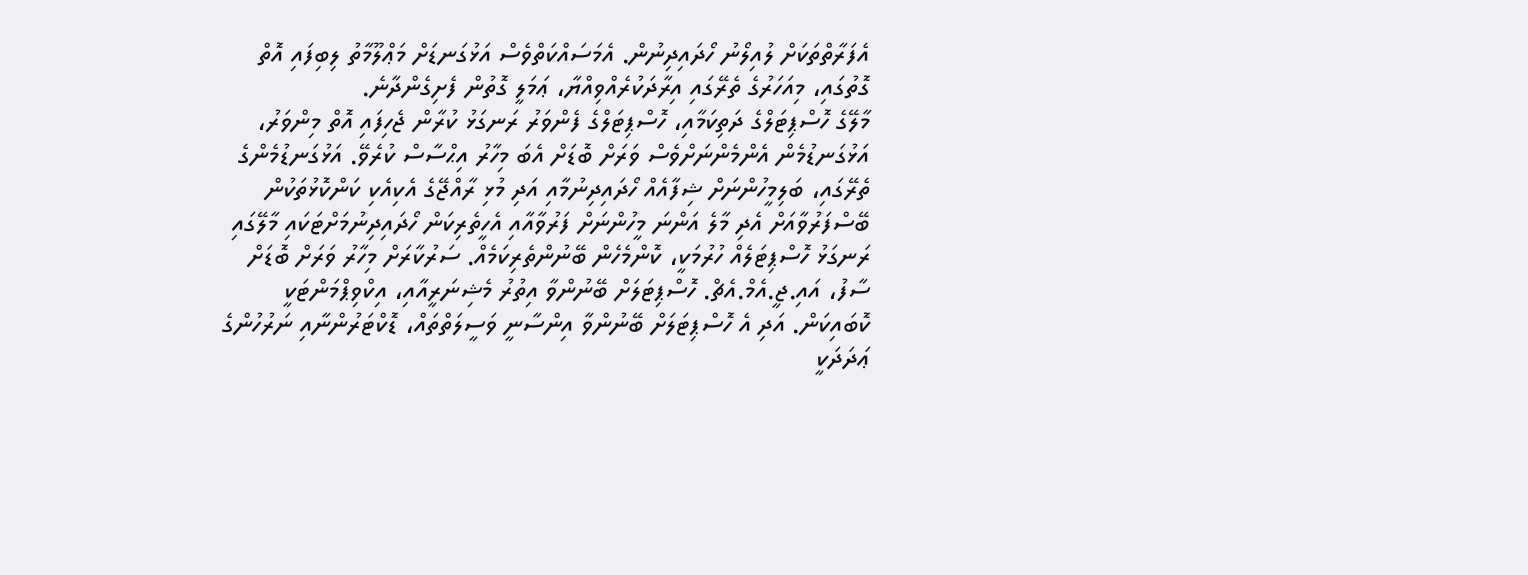އެފަރާތްތަކަށް ލުއިލޯނު ހޯދައިދިނުން. އެމަސައްކަތްވެސް އަޅުގަނޑަށް މަޢްލޫމާތު ލިބިފައި އޮތް ގޮތުގައި، މިއަހަރުގެ ތެރޭގައި އިރާދަކުރެއްވިއްޔާ، ޢަމަލީ ގޮތުން ފެށިގެންދާނެ.
މާލޭގެ ހޮސްޕިޓަލްގެ ދަތިކަމާއި، ހޮސްޕިޓަލްގެ ފެންވަރު ރަނގަޅު ކުރާން ޖެހިފައި އޮތް މިންވަރު، އަޅުގަނޑުމެން އެންމެންނަށްވެސް ވަރަށް ބޮޑަށް އެބަ މިހާރު އިޙްސާސް ކުރެވޭ. އަޅުގަނޑުމެންގެ ތެރޭގައި، ބަލިމީހުންނަށް ޝިފާއެއް ހޯދައިދިނުމާއި އަދި މުޅި ރާއްޖޭގެ އެކިއެކި ކަންކޮޅުތަކުން ބޭސްފަރުވާއަށް އެދި މާލެ އަންނަ މީހުންނަށް ފަރުވާއާއި އެހީތެރިކަން ހޯދައިދިނުމަށްޓަކައި މާލޭގައި ރަނގަޅު ހޮސްޕިޓަލެއް ހުރުމަކީ، ކޮންމެހެން ބޭނުންތެރިކަމެއް. ސަރުކާރަށް މިހާރު ވަރަށް ބޮޑަށް ސާފު، އައި.ޖީ.އެމް.އެޗް. ހޮސްޕިޓަލަށް ބޭނުންވާ އިތުރު މެޝިނަރީއާއި، އިކްވިޕްމަންޓަކީ ކޮބައިކަން. އަދި އެ ހޮސްޕިޓަލަށް ބޭނުންވާ އިންސާނީ ވަސީލަތްތައް، ޑޮކްޓަރުންނާއި ނަރުހުންގެ ޢަދަދަކީ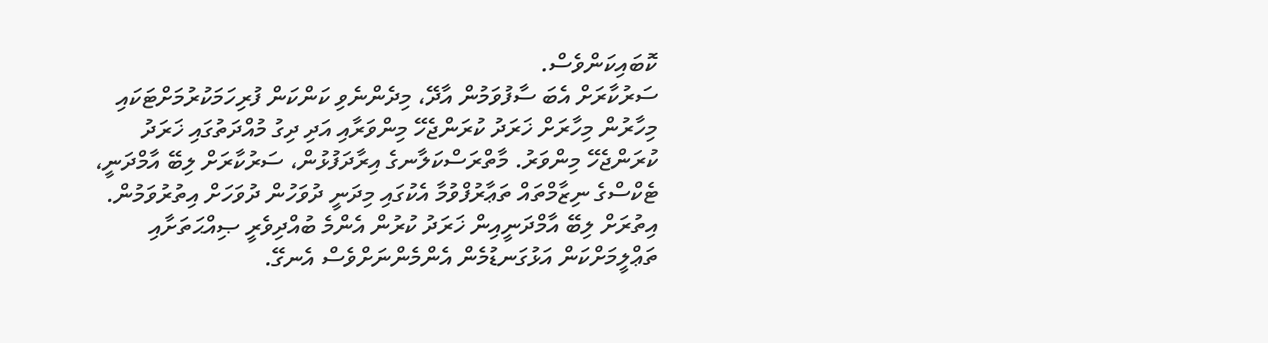ކޮބައިކަންވެސް.
ސަރުކާރަށް އެބަ ސާފުވަމުން އާދޭ، މިދެންނެވި ކަންކަން ފުރިހަމަކުރުމަށްޓަކައި މިހާރުން މިހާރަށް ޚަރަދު ކުރަންޖެހޭ މިންވަރާއި އަދި ދިގު މުއްދަތުގައި ޚަރަދު ކުރަންޖެހޭ މިންވަރު. މާތްރަސްކަލާނގެ އިރާދަފުޅުން، ސަރުކާރަށް ލިބޭ އާމްދަނީ، ޓެކްސްގެ ނިޒާމްތައް ތަޢާރުފްވުމާ އެކުގައި މިދަނީ ދުވަހުން ދުވަހަށް އިތުރުވަމުން. އިތުރަށް ލިބޭ އާމްދަނީއިން ޚަރަދު ކުރުން އެންމެ ބުއްދިވެރީ ޞިއްޙަތަށާއި ތަޢްލީމަށްކަން އަޅުގަނޑުމެން އެންމެންނަށްވެސް އެނގޭ.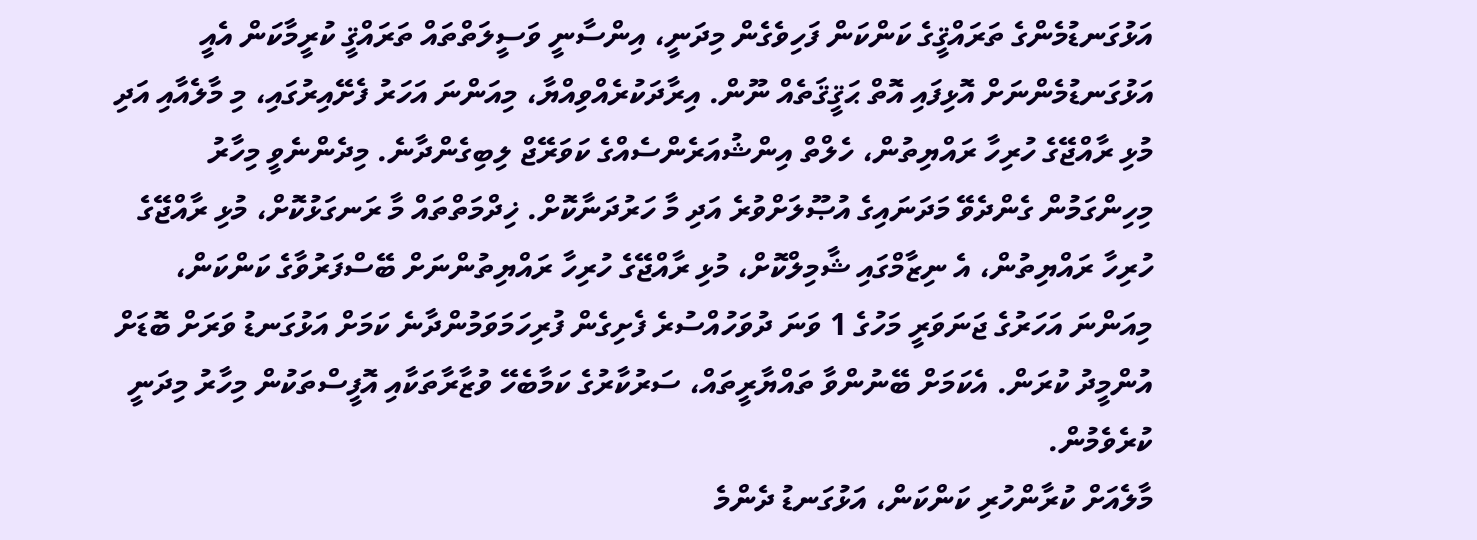އަޅުގަނޑުމެންގެ ތަރައްޤީގެ ކަންކަން ފަހިވެގެން މިދަނީ، އިންސާނީ ވަސީލަތްތައް ތަރައްޤީ ކުރީމާކަން އެއީ އަޅުގަނޑުމެންނަށް އޮޅިފައި އޮތް ޙަޤީޤަތެއް ނޫން. އިރާދަކުރެއްވިއްޔާ، މިއަންނަ އަހަރު ފެށޭއިރުގައި، މި މާލެއާއި އަދި މުޅި ރާއްޖޭގެ ހުރިހާ ރައްޔިތުން، ހެލްތް އިންޝުއަރެންސެއްގެ ކަވަރޭޖް ލިބިގެންދާނެ. މިދެންނެވީ މިހާރު މިހިންގަމުން ގެންދެވޭ މަދަނައިގެ އުޞޫލަށްވުރެ އަދި މާ ހަރުދަނާކޮށް. ޚިދްމަތްތައް މާ ރަނގަޅުކޮށް، މުޅި ރާއްޖޭގެ ހުރިހާ ރައްޔިތުން، އެ ނިޒާމްގައި ޝާމިލްކޮށް، މުޅި ރާއްޖޭގެ ހުރިހާ ރައްޔިތުންނަށް ބޭސްފަރުވާގެ ކަންކަން، މިއަންނަ އަހަރުގެ ޖަނަވަރީ މަހުގެ 1 ވަނަ ދުވަހުއްސުރެ ފެށިގެން ފުރިހަމަވަމުންދާނެ ކަމަށް އަޅުގަނޑު ވަރަށް ބޮޑަށް އުންމީދު ކުރަން. އެކަމަށް ބޭނުންވާ ތައްޔާރީތައް، ސަރުކާރުގެ ކަމާބެހޭ ވުޒާރާތަކާއި އޮފީސްތަކުން މިހާރު މިދަނީ ކުރެވެމުން.
މާލެއަށް ކުރާންހުރި ކަންކަން، އަޅުގަނޑު ދެންމެ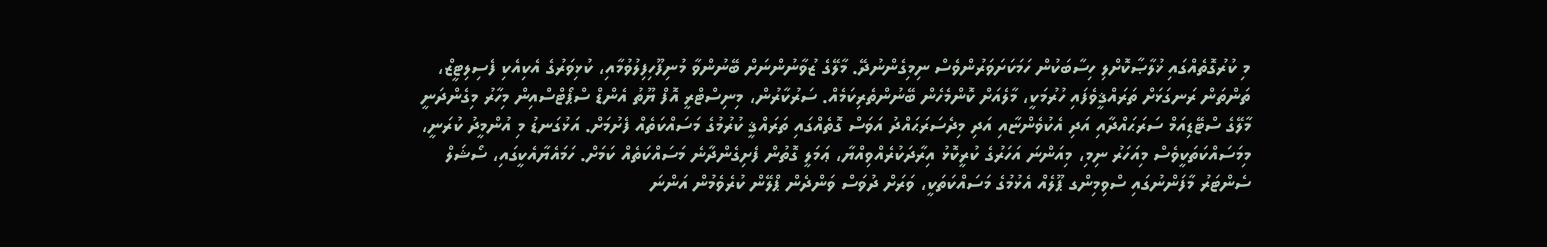މި ކުރުގޮތެއްގައި ޚުލާޞާކޮށްލި ހިސާބަކުން ހަމަކަށަވަރުންވެސް ނިމިގެންނުދޭ. މާލޭގެ ޒުވާނުންނަށް ބޭނުންވާ މުނިފޫހިފިލުވުމާއި، ކުޅިވަރުގެ އެކިއެކި ފެސިލިޓީޒް، ތަންތަން ރަނގަޅަށް ތަރައްޤީވެފައި ހުރުމަކީ، މާލެއަށް ކޮންމެހެން ބޭނުންތެރިކަމެއް. ސަރުކާރުން، މިނިސްޓްރީ އޮފް ޔޫތު އެންޑް ސްޕޯޓްސްއިން މިހާރު މިގެންދަނީ މާލޭގެ ސްޓޭޑިއަމް ސަރަޙައްދާއި އަދި އެކުވެންޏާއި އަދި މިދެސަރަޙައްދު އަވަސް ގޮތެއްގައި ތަރައްޤީ ކުރުމުގެ މަސައްކަތެއް ފެށުމަށް. އަޅުގަނޑު މި އުންމީދު ކުރަނީ، މިމަސައްކަތަކީވެސް މިއަހަރު ނިމި، މިއަންނަ އަހަރުގެ ކުރީކޮޅު އިރާދަކުރެއްވިއްޔާ، ޢަމަލީ ގޮތުން ފެށިގެންދާނެ މަސައްކަތެއް ކަމަށް. ހަމައެޔާއެކީގައި، ސޯޝަލް ސެންޓަރު މާފަންނުގައި ސްވިމިންގ ޕޫލެއް އެޅުމުގެ މަސައްކަތަކީ، ވަރަށް ދުވަސް ވަންދެން ޕްލޭން ކުރެވެމުން އަންނަ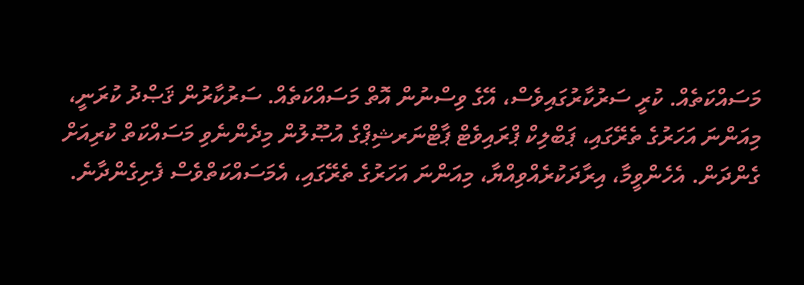މަސައްކަތެއް. ކުރީ ސަރުކާރުގައިވެސް، އޭގެ ވިސްނުން އޮތް މަސައްކަތެއް. ސަރުކާރުން ޤަޞްދު ކުރަނީ، މިއަންނަ އަހަރުގެ ތެރޭގައި، ޕަބްލިކް ޕްރައިވެޓް ޕާޓްނަރޝިޕްގެ އުޞޫލުން މިދެންނެވި މަސައްކަތް ކުރިއަށް ގެންދަން. އެހެންވީމާ، އިރާދަކުރެއްވިއްޔާ، މިއަންނަ އަހަރުގެ ތެރޭގައި، އެމަސައްކަތްވެސް ފެށިގެންދާނެ.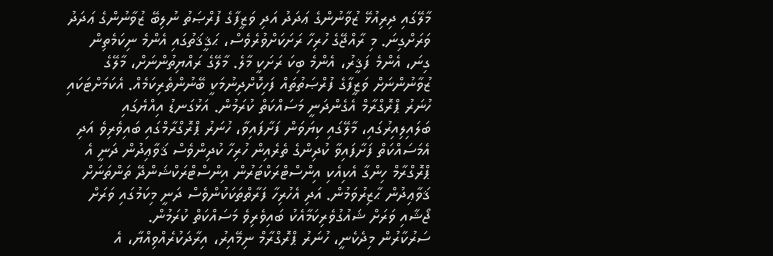މާލޭގައި ދިރިއުޅޭ ޒުވާނުންގެ ޢަދަދު އަދި ވަޒީފާގެ ފުރްޞަތު ނުލިބޭ ޒުވާނުންގެ ޢަދަދު ވަރަށްގިނަ. މި ރާއްޖޭގެ ހުރިހާ ރަށަކަށްވުރެވެސް، ޙަޤީޤަތުގައި އެންމެ ނިކަމެތިން ގިނަ، އެންމެ ފަޤީރު، އެންމެ ބިކަ ރަށަކީ މާލެ. މާލޭގެ ރައްޔިތުންނަށް، މާލޭގެ ޒުވާނުންނަށް ވަޒީފާގެ ފުރްޞަތުތައް ފަހިކޮށްދިނުމަކީ ބޭނުންތެރިކަމެއް. އެކަމަށްޓަކައި ހުނަރު ޕްރޮގްރާމް އެގެންދަނީ މަސައްކަތް ކުރަމުން. އަޅުގަނޑު އިއްޔެގައި ބަލައިލިއިރުގައި، މާލޭގައި ކިޔަވަން ފަށާފައިވާ، ހުނަރު ޕްރޮގްރާމްގައި ބައިވެރިވެ އަދި އެމަސައްކަތް ފަށާފައިވާ ކުދިންގެ ތެރެއިން ހުރިހާ ކުދިންވެސް ޤަވާޢިދުން ދަނީ އެ ޕްރޮގްރާމް ހިންގާ އެކިއެކި އިންސްޓްރަކްޓަރުން އިންސްޓްރަކްޝަންދޭ ތަންތަނަށް ޤަވާޢިދުން ޙާޒިރުވަމުން. އަދި އެހުރިހާ ފަރާތްތަކަކުންވެސް ދަނީ މިކަމުގައި ވަރަށް ޖޯޝާއި ވަރަށް ޝައުގުވެރިކަމާއެކު ބައިވެރިވެ މަސައްކަތް ކުރަމުން.
ސަރުކާރުން މިދެކެނީ، ހުނަރު ޕްރޮގްރާމް ނިމޭއިރު، އިރާދަކުރެއްވިއްޔާ، އެ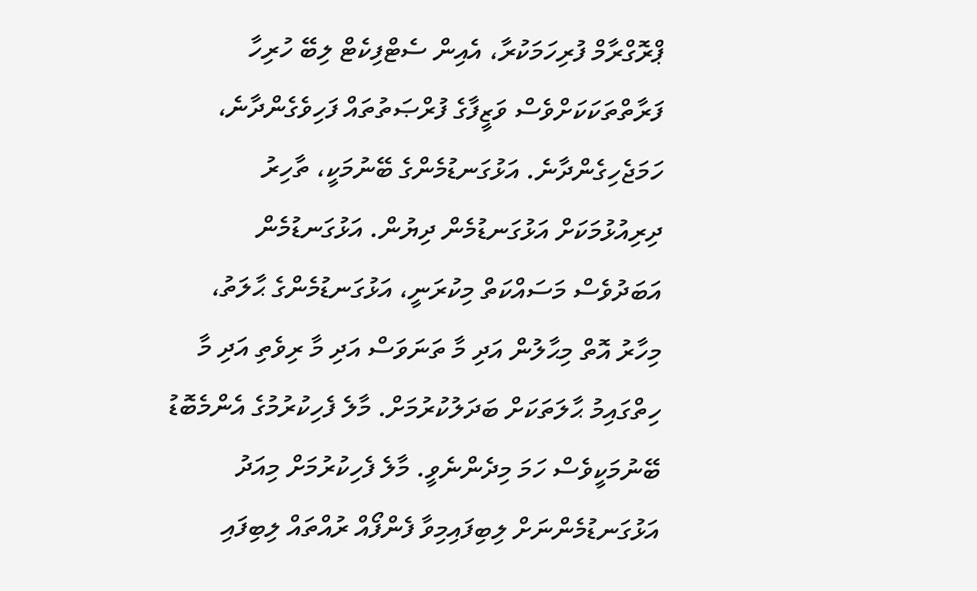ޕްރޮގްރާމް ފުރިހަމަކުރާ، އެއިން ސެޓްފިކެޓް ލިބޭ ހުރިހާ ފަރާތްތަކަކަށްވެސް ވަޒީފާގެ ފުރްޞަތުތައް ފަހިވެގެންދާނެ، ހަމަޖެހިގެންދާނެ. އަޅުގަނޑުމެންގެ ބޭނުމަކީ، ތާހިރު ދިރިއުޅުމަކަށް އަޅުގަނޑުމެން ދިޔުން. އަޅުގަނޑުމެން އަބަދުވެސް މަސައްކަތް މިކުރަނީ، އަޅުގަނޑުމެންގެ ޙާލަތު، މިހާރު އޮތް މިޙާލުން އަދި މާ ތަނަވަސް އަދި މާ ރިވެތި އަދި މާ ހިތްގައިމު ޙާލަތަކަށް ބަދަލުކުރުމަށް. މާލެ ފެހިކުރުމުގެ އެންމެބޮޑު ބޭނުމަކީވެސް ހަމަ މިދެންނެވީ. މާލެ ފެހިކުރުމަށް މިއަދު އަޅުގަނޑުމެންނަށް ލިބިފައިމިވާ ފެންފޯއް ރުއްތައް ލިބިފައި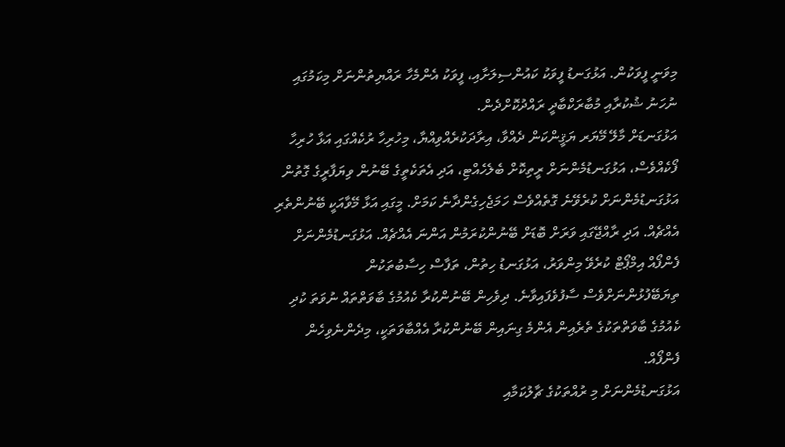މިވަނީ ފީވަކުން. އަޅުގަނޑު ފީވަކު ކައުންސިލަށާއި، ފީވަކު އެންމެހާ ރައްޔިތުންނަށް މިކަމުގައި ނުހަނު ޝުކުރާއި މުބާރަކްބާދީ ރައްދުކޮށްދެން.
އަޅުގަނޑަށް މާލޭ މޭޔަރ ޔަޤީންކަން ދެއްވާ، އިރާދަކުރެއްވިއްޔާ، މިހުރިހާ ރުކެއްގައި އަޅާ ހުރިހާ ފޯކެއްވެސް، އަޅުގަނޑުމެންނަށް ރީތިކޮށް ބެލެހެއްޓި، އަދި އެތަކެތީގެ ބޭނުން ވިޔަފާރީގެ ގޮތުން އަޅުގަނޑުމެންނަށް ކުރެވޭނެ ގޮތެއްވެސް ހަމަޖެހިގެންދާނެ ކަމަށް. މީގައި އަޅާ މޭވާއަކީ ބޭނުންތެރި އެއްޗެއް. އަދި ރާއްޖޭގައި ވަރަށް ބޮޑަށް ބޭނުންކުރަމުން އަންނަ އެއްޗެއް. އަޅުގަނޑުމެންނަށް ފެންފޯއް އިމްޕޯޓް ކުރެވޭ މިންވަރު، އަޅުގަނޑު ހިތުން، ތަފާސް ހިސާބުތަކުން ތިޔަބޭފުޅުންނަށްވެސް ސާފުވެފައިވާނެ. ދިވެހިން ބޭނުންކުރާ ކެއުމުގެ ބާވަތްތައް ނުވަތަ ކުދި ކެއުމުގެ ބާވަތްތަކުގެ ތެރެއިން އެންމެ ގިނައިން ބޭނުންކުރާ އެއްބާވަތަކީ، މިދެންނެވިހެން ފެންފޯއް.
އަޅުގަނޑުމެންނަށް މި ރުއްތަކުގެ ޗާލުކަމާއި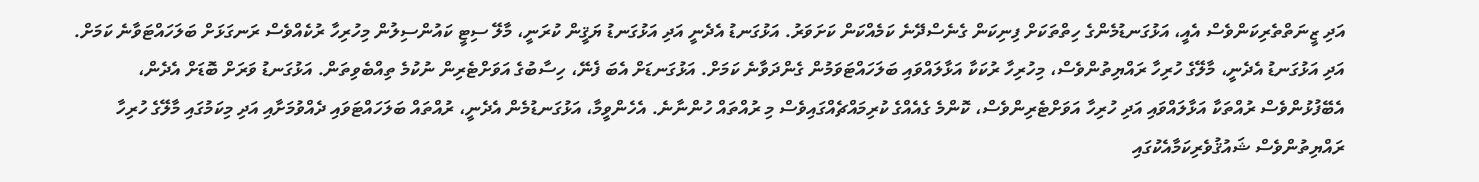އަދި ޒީނަތްތެރިކަންވެސް އެއީ، އަޅުގަނޑުމެންގެ ހިތްތަކަށް ފިނިކަން ގެނެސްދޭނެ ކަމެއްކަން ކަށަވަރު. އަޅުގަނޑު އެދެނީ އަދި އަޅުގަނޑު ޔަޤީން ކުރަނީ، މާލޭ ސިޓީ ކައުންސިލުން މިހުރިހާ ރުކެއްވެސް ރަނގަޅަށް ބަލަހައްޓަވާނެ ކަމަށް. އަދި އަޅުގަނޑު އެދެނީ، މާލޭގެ ހުރިހާ ރައްޔިތުންވެސް، މިހުރިހާ ރުކަކާ އަޅާލައްވައި ބަލަހައްޓަވަމުން ގެންދަވާނެ ކަމަށް. އަޅުގަނޑަށް އެބަ ފެނޭ، ހިސާބުގެ އަވަށްޓެރިން ނުކުމެ ތިއްބެވިތަން. އަޅުގަނޑު ވަރަށް ބޮޑަށް އެދެން، އެބޭފުޅުންވެސް ރުއްތަކާ އަޅާލައްވައި އަދި ހުރިހާ އަވަށްޓެރިންވެސް، ކޮންމެ ގެއެއްގެ ކުރިމައްޗެއްގައިވެސް މި ރުއްތައް ހުންނާނެ. އެހެންވީމާ، އަޅުގަނޑުމެން އެދެނީ، ރުއްތައް ބަލަހައްޓަވައި ދެއްވުމަށާއި އަދި މިކަމުގައި މާލޭގެ ހުރިހާ ރައްޔިތުންވެސް ޝައުޤުވެރިކަމާއެކުގައި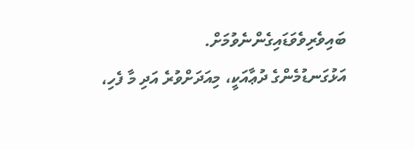ބައިވެރިވެވަޑައިގެންނެވުމަށް.
އަޅުގަނޑުމެންގެ ދުޢާއަކީ، މިއަދަށްވުރެ އަދި މާ ފެހި،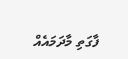ފާގަތި މާދަމައެއް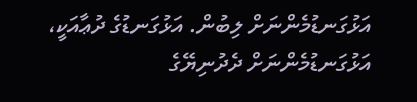އަޅުގަނޑުމެންނަށް ލިބުން. އަޅުގަނޑުގެ ދުޢާއަކީ، އަޅުގަނޑުމެންނަށް ދެދުނިޔޭގެ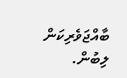ބާއްޖަވެރިކަން ލިބުން.